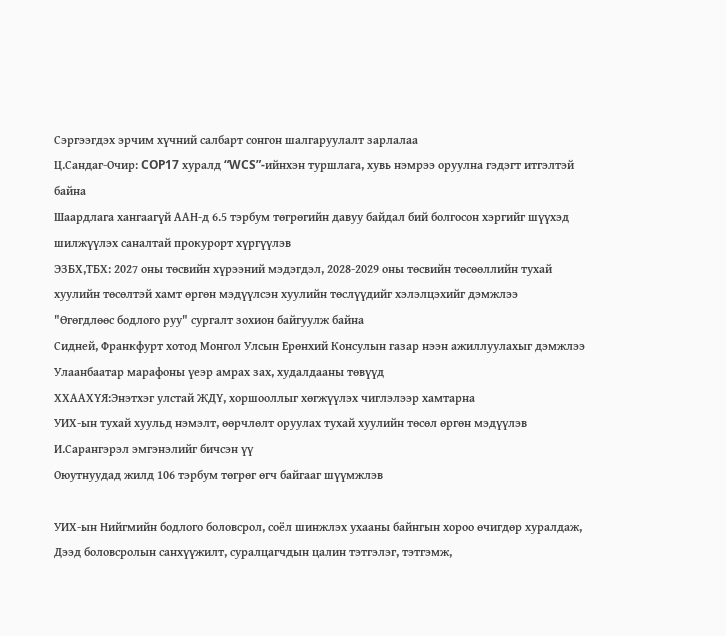Сэргээгдэх эрчим хүчний салбарт сонгон шалгаруулалт зарлалаа
Ц.Сандаг-Очир: COP17 хуралд “WCS”-ийнхэн туршлага, хувь нэмрээ оруулна гэдэгт итгэлтэй байна
Шаардлага хангаагүй ААН-д 6.5 тэрбум төгрөгийн давуу байдал бий болгосон хэргийг шүүхэд шилжүүлэх саналтай прокурорт хүргүүлэв
ЭЗБХ,ТБХ: 2027 оны төсвийн хүрээний мэдэгдэл, 2028-2029 оны төсвийн төсөөллийн тухай хуулийн төсөлтэй хамт өргөн мэдүүлсэн хуулийн төслүүдийг хэлэлцэхийг дэмжлээ
"Өгөгдлөөс бодлого руу" сургалт зохион байгуулж байна
Сидней, Франкфурт хотод Монгол Улсын Ерөнхий Консулын газар нээн ажиллуулахыг дэмжлээ
Улаанбаатар марафоны үеэр амрах зах, худалдааны төвүүд
ХХААХҮЯ:Энэтхэг улстай ЖДҮ, хоршооллыг хөгжүүлэх чиглэлээр хамтарна
УИХ-ын тухай хуульд нэмэлт, өөрчлөлт оруулах тухай хуулийн төсөл өргөн мэдүүлэв
И.Сарангэрэл эмгэнэлийг бичсэн үү
Оюутнуудад жилд 106 тэрбум төгрөг өгч байгааг шүүмжлэв

УИХ-ын Нийгмийн бодлого боловсрол, соёл шинжлэх ухааны байнгын хороо өчигдөр хуралдаж, Дээд боловсролын санхүүжилт, суралцагчдын цалин тэтгэлэг, тэтгэмж,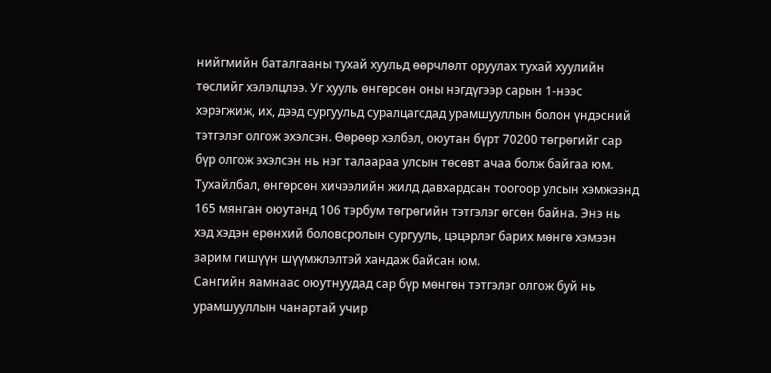нийгмийн баталгааны тухай хуульд өөрчлөлт оруулах тухай хуулийн төслийг хэлэлцлээ. Уг хууль өнгөрсөн оны нэгдүгээр сарын 1-нээс хэрэгжиж, их, дээд сургуульд суралцагсдад урамшууллын болон үндэсний тэтгэлэг олгож эхэлсэн. Өөрөөр хэлбэл, оюутан бүрт 70200 төгрөгийг сар бүр олгож эхэлсэн нь нэг талаараа улсын төсөвт ачаа болж байгаа юм. Тухайлбал, өнгөрсөн хичээлийн жилд давхардсан тоогоор улсын хэмжээнд 165 мянган оюутанд 106 тэрбум төгрөгийн тэтгэлэг өгсөн байна. Энэ нь хэд хэдэн ерөнхий боловсролын сургууль, цэцэрлэг барих мөнгө хэмээн зарим гишүүн шүүмжлэлтэй хандаж байсан юм.
Сангийн яамнаас оюутнуудад сар бүр мөнгөн тэтгэлэг олгож буй нь урамшууллын чанартай учир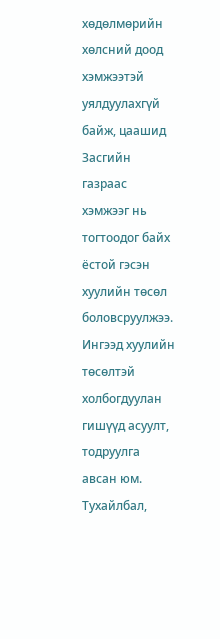хөдөлмөрийн хөлсний доод хэмжээтэй уялдуулахгүй байж, цаашид Засгийн газраас хэмжээг нь тогтоодог байх ёстой гэсэн хуулийн төсөл боловсруулжээ. Ингээд хуулийн төсөлтэй холбогдуулан гишүүд асуулт, тодруулга авсан юм. Тухайлбал,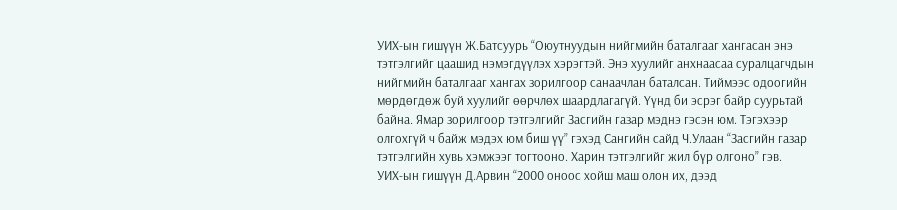УИХ-ын гишүүн Ж.Батсуурь “Оюутнуудын нийгмийн баталгааг хангасан энэ тэтгэлгийг цаашид нэмэгдүүлэх хэрэгтэй. Энэ хуулийг анхнаасаа суралцагчдын нийгмийн баталгааг хангах зорилгоор санаачлан баталсан. Тиймээс одоогийн мөрдөгдөж буй хуулийг өөрчлөх шаардлагагүй. Үүнд би эсрэг байр суурьтай байна. Ямар зорилгоор тэтгэлгийг Засгийн газар мэднэ гэсэн юм. Тэгэхээр олгохгүй ч байж мэдэх юм биш үү” гэхэд Сангийн сайд Ч.Улаан “Засгийн газар тэтгэлгийн хувь хэмжээг тогтооно. Харин тэтгэлгийг жил бүр олгоно” гэв.
УИХ-ын гишүүн Д.Арвин “2000 оноос хойш маш олон их, дээд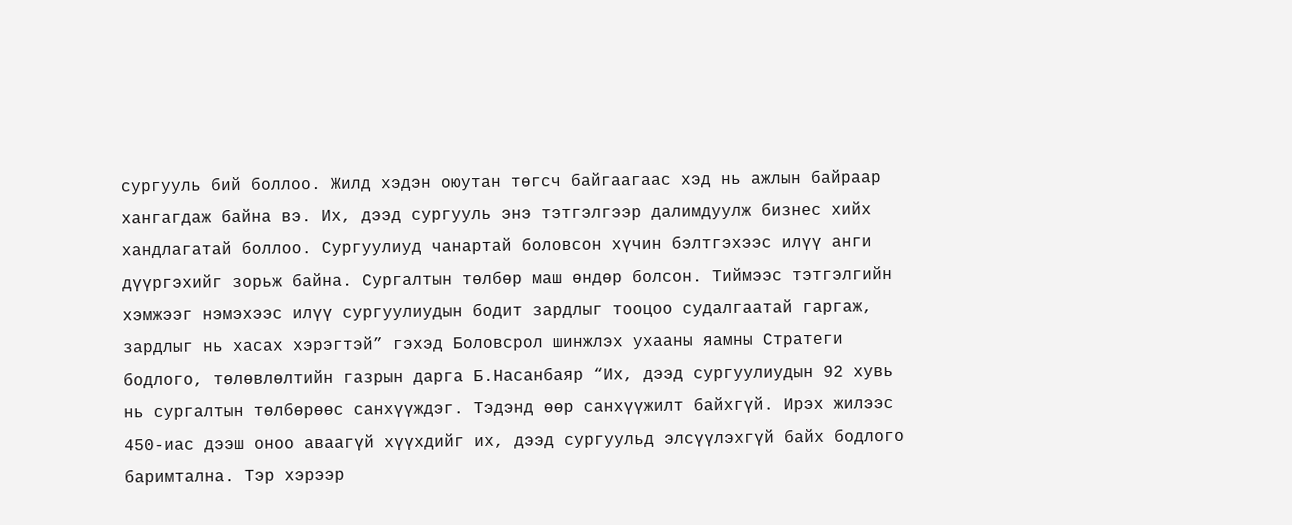сургууль бий боллоо. Жилд хэдэн оюутан төгсч байгаагаас хэд нь ажлын байраар хангагдаж байна вэ. Их, дээд сургууль энэ тэтгэлгээр далимдуулж бизнес хийх хандлагатай боллоо. Сургуулиуд чанартай боловсон хүчин бэлтгэхээс илүү анги дүүргэхийг зорьж байна. Сургалтын төлбөр маш өндөр болсон. Тиймээс тэтгэлгийн хэмжээг нэмэхээс илүү сургуулиудын бодит зардлыг тооцоо судалгаатай гаргаж, зардлыг нь хасах хэрэгтэй” гэхэд Боловсрол шинжлэх ухааны яамны Стратеги бодлого, төлөвлөлтийн газрын дарга Б.Насанбаяр “Их, дээд сургуулиудын 92 хувь нь сургалтын төлбөрөөс санхүүждэг. Тэдэнд өөр санхүүжилт байхгүй. Ирэх жилээс 450-иас дээш оноо аваагүй хүүхдийг их, дээд сургуульд элсүүлэхгүй байх бодлого баримтална. Тэр хэрээр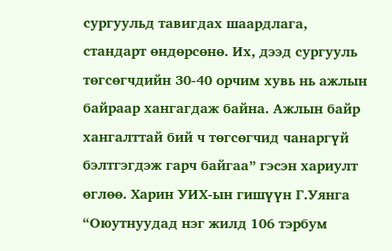сургуульд тавигдах шаардлага, стандарт өндөрсөнө. Их, дээд сургууль төгсөгчдийн 30-40 орчим хувь нь ажлын байраар хангагдаж байна. Ажлын байр хангалттай бий ч төгсөгчид чанаргүй бэлтгэгдэж гарч байгаа” гэсэн хариулт өглөө. Харин УИХ-ын гишүүн Г.Уянга “Оюутнуудад нэг жилд 106 тэрбум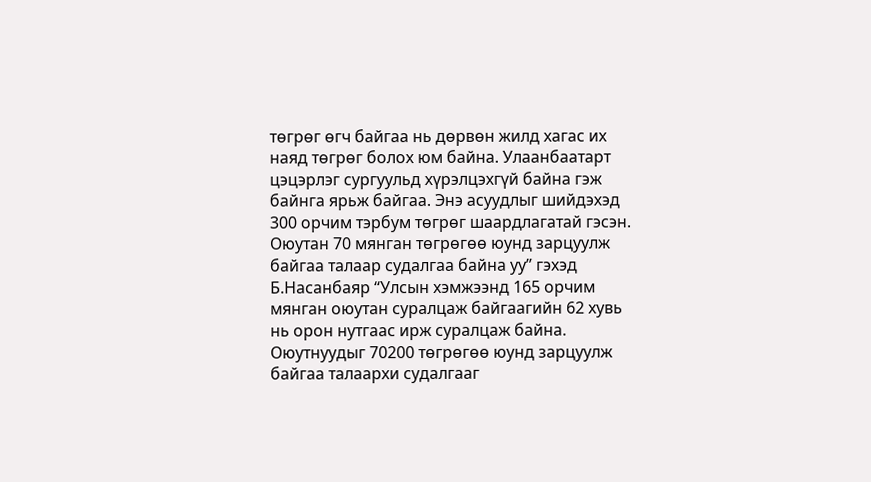төгрөг өгч байгаа нь дөрвөн жилд хагас их наяд төгрөг болох юм байна. Улаанбаатарт цэцэрлэг сургуульд хүрэлцэхгүй байна гэж байнга ярьж байгаа. Энэ асуудлыг шийдэхэд 300 орчим тэрбум төгрөг шаардлагатай гэсэн. Оюутан 70 мянган төгрөгөө юунд зарцуулж байгаа талаар судалгаа байна уу” гэхэд Б.Насанбаяр “Улсын хэмжээнд 165 орчим мянган оюутан суралцаж байгаагийн 62 хувь нь орон нутгаас ирж суралцаж байна. Оюутнуудыг 70200 төгрөгөө юунд зарцуулж байгаа талаархи судалгааг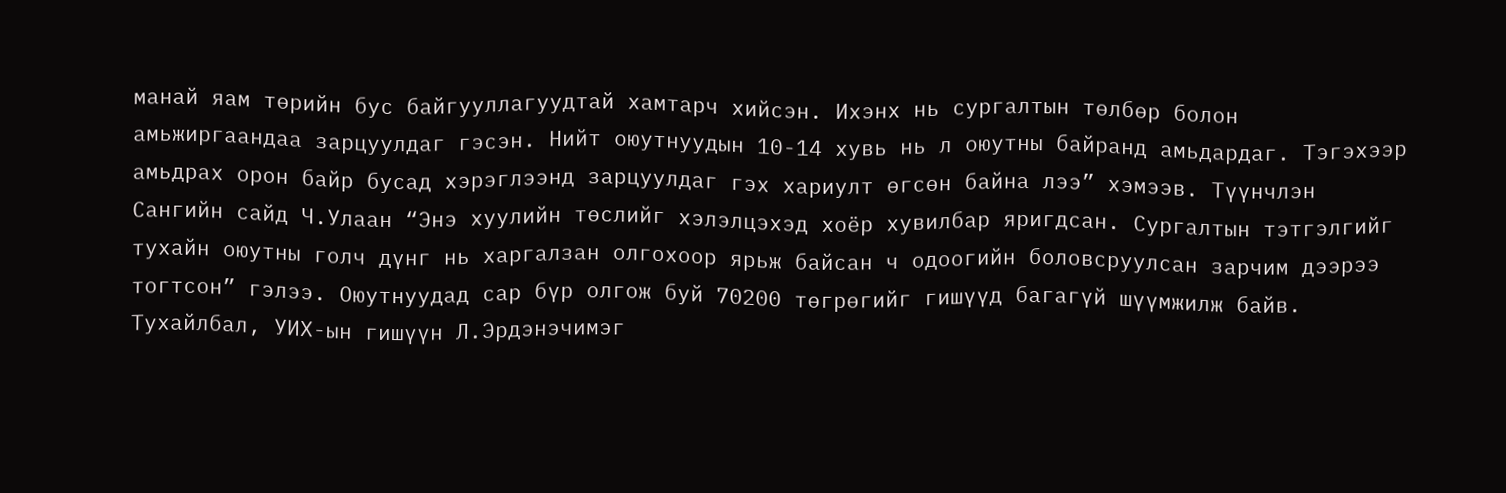манай яам төрийн бус байгууллагуудтай хамтарч хийсэн. Ихэнх нь сургалтын төлбөр болон амьжиргаандаа зарцуулдаг гэсэн. Нийт оюутнуудын 10-14 хувь нь л оюутны байранд амьдардаг. Тэгэхээр амьдрах орон байр бусад хэрэглээнд зарцуулдаг гэх хариулт өгсөн байна лээ” хэмээв. Түүнчлэн Сангийн сайд Ч.Улаан “Энэ хуулийн төслийг хэлэлцэхэд хоёр хувилбар яригдсан. Сургалтын тэтгэлгийг тухайн оюутны голч дүнг нь харгалзан олгохоор ярьж байсан ч одоогийн боловсруулсан зарчим дээрээ тогтсон” гэлээ. Оюутнуудад сар бүр олгож буй 70200 төгрөгийг гишүүд багагүй шүүмжилж байв. Тухайлбал, УИХ-ын гишүүн Л.Эрдэнэчимэг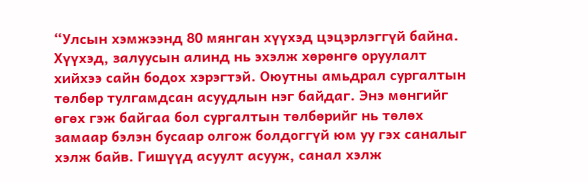“Улсын хэмжээнд 80 мянган хүүхэд цэцэрлэггүй байна. Хүүхэд, залуусын алинд нь эхэлж хөрөнгө оруулалт хийхээ сайн бодох хэрэгтэй. Оюутны амьдрал сургалтын төлбөр тулгамдсан асуудлын нэг байдаг. Энэ мөнгийг өгөх гэж байгаа бол сургалтын төлбөрийг нь төлөх замаар бэлэн бусаар олгож болдоггүй юм уу гэх саналыг хэлж байв. Гишүүд асуулт асууж, санал хэлж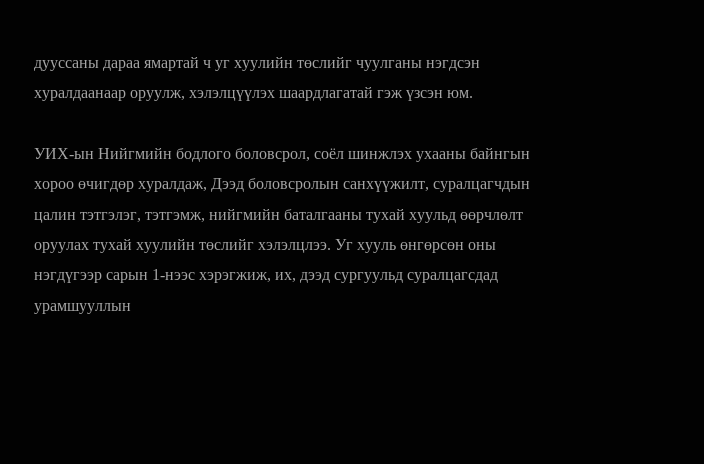дууссаны дараа ямартай ч уг хуулийн төслийг чуулганы нэгдсэн хуралдаанаар оруулж, хэлэлцүүлэх шаардлагатай гэж үзсэн юм.

УИХ-ын Нийгмийн бодлого боловсрол, соёл шинжлэх ухааны байнгын хороо өчигдөр хуралдаж, Дээд боловсролын санхүүжилт, суралцагчдын цалин тэтгэлэг, тэтгэмж, нийгмийн баталгааны тухай хуульд өөрчлөлт оруулах тухай хуулийн төслийг хэлэлцлээ. Уг хууль өнгөрсөн оны нэгдүгээр сарын 1-нээс хэрэгжиж, их, дээд сургуульд суралцагсдад урамшууллын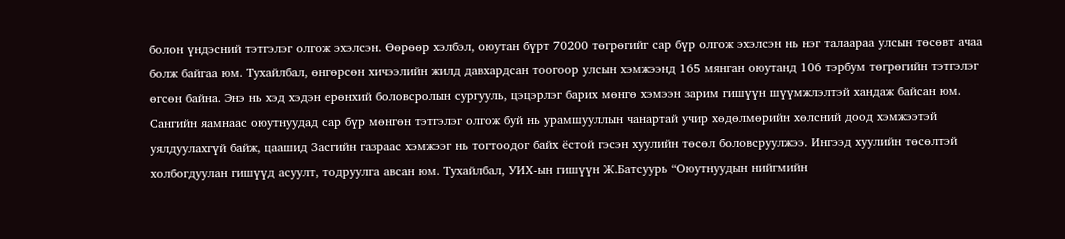болон үндэсний тэтгэлэг олгож эхэлсэн. Өөрөөр хэлбэл, оюутан бүрт 70200 төгрөгийг сар бүр олгож эхэлсэн нь нэг талаараа улсын төсөвт ачаа болж байгаа юм. Тухайлбал, өнгөрсөн хичээлийн жилд давхардсан тоогоор улсын хэмжээнд 165 мянган оюутанд 106 тэрбум төгрөгийн тэтгэлэг өгсөн байна. Энэ нь хэд хэдэн ерөнхий боловсролын сургууль, цэцэрлэг барих мөнгө хэмээн зарим гишүүн шүүмжлэлтэй хандаж байсан юм.
Сангийн яамнаас оюутнуудад сар бүр мөнгөн тэтгэлэг олгож буй нь урамшууллын чанартай учир хөдөлмөрийн хөлсний доод хэмжээтэй уялдуулахгүй байж, цаашид Засгийн газраас хэмжээг нь тогтоодог байх ёстой гэсэн хуулийн төсөл боловсруулжээ. Ингээд хуулийн төсөлтэй холбогдуулан гишүүд асуулт, тодруулга авсан юм. Тухайлбал, УИХ-ын гишүүн Ж.Батсуурь “Оюутнуудын нийгмийн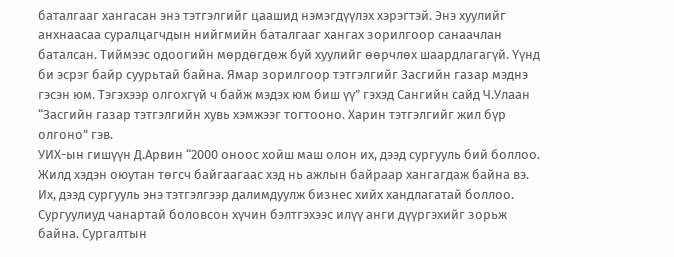баталгааг хангасан энэ тэтгэлгийг цаашид нэмэгдүүлэх хэрэгтэй. Энэ хуулийг анхнаасаа суралцагчдын нийгмийн баталгааг хангах зорилгоор санаачлан баталсан. Тиймээс одоогийн мөрдөгдөж буй хуулийг өөрчлөх шаардлагагүй. Үүнд би эсрэг байр суурьтай байна. Ямар зорилгоор тэтгэлгийг Засгийн газар мэднэ гэсэн юм. Тэгэхээр олгохгүй ч байж мэдэх юм биш үү” гэхэд Сангийн сайд Ч.Улаан “Засгийн газар тэтгэлгийн хувь хэмжээг тогтооно. Харин тэтгэлгийг жил бүр олгоно” гэв.
УИХ-ын гишүүн Д.Арвин “2000 оноос хойш маш олон их, дээд сургууль бий боллоо. Жилд хэдэн оюутан төгсч байгаагаас хэд нь ажлын байраар хангагдаж байна вэ. Их, дээд сургууль энэ тэтгэлгээр далимдуулж бизнес хийх хандлагатай боллоо. Сургуулиуд чанартай боловсон хүчин бэлтгэхээс илүү анги дүүргэхийг зорьж байна. Сургалтын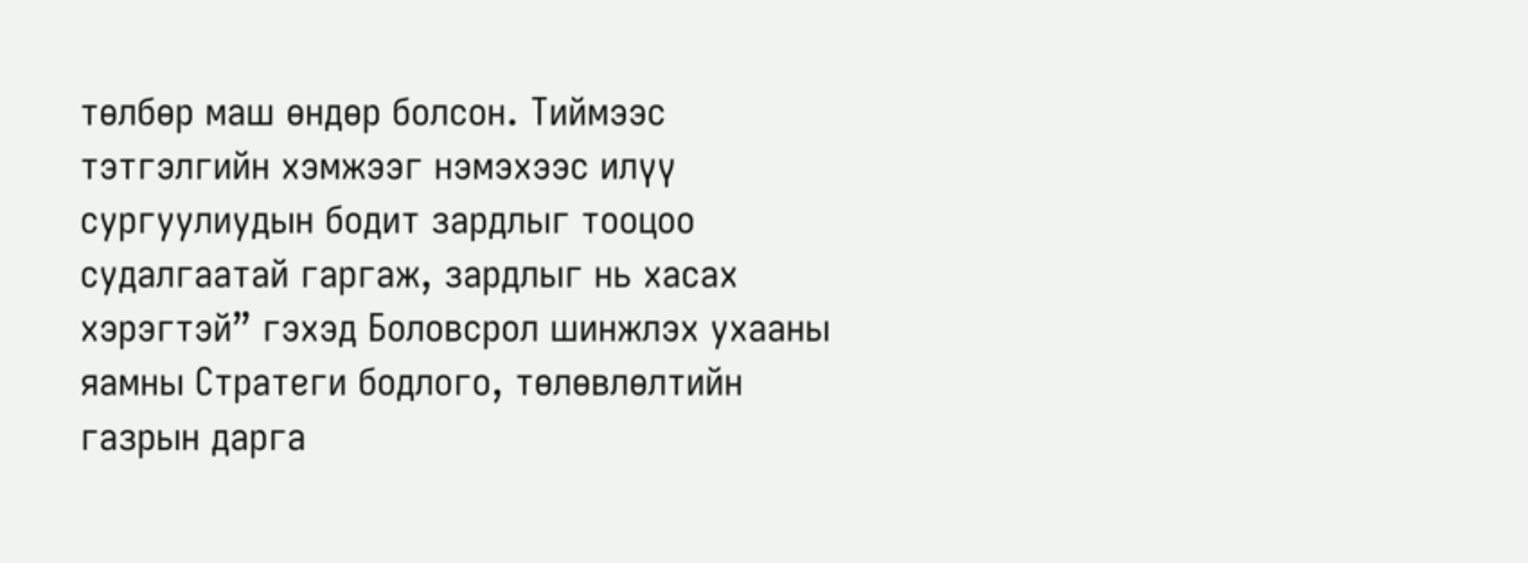төлбөр маш өндөр болсон. Тиймээс тэтгэлгийн хэмжээг нэмэхээс илүү сургуулиудын бодит зардлыг тооцоо судалгаатай гаргаж, зардлыг нь хасах хэрэгтэй” гэхэд Боловсрол шинжлэх ухааны яамны Стратеги бодлого, төлөвлөлтийн газрын дарга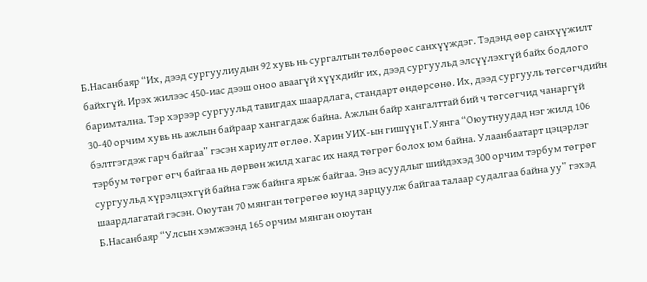Б.Насанбаяр “Их, дээд сургуулиудын 92 хувь нь сургалтын төлбөрөөс санхүүждэг. Тэдэнд өөр санхүүжилт байхгүй. Ирэх жилээс 450-иас дээш оноо аваагүй хүүхдийг их, дээд сургуульд элсүүлэхгүй байх бодлого баримтална. Тэр хэрээр сургуульд тавигдах шаардлага, стандарт өндөрсөнө. Их, дээд сургууль төгсөгчдийн 30-40 орчим хувь нь ажлын байраар хангагдаж байна. Ажлын байр хангалттай бий ч төгсөгчид чанаргүй бэлтгэгдэж гарч байгаа” гэсэн хариулт өглөө. Харин УИХ-ын гишүүн Г.Уянга “Оюутнуудад нэг жилд 106 тэрбум төгрөг өгч байгаа нь дөрвөн жилд хагас их наяд төгрөг болох юм байна. Улаанбаатарт цэцэрлэг сургуульд хүрэлцэхгүй байна гэж байнга ярьж байгаа. Энэ асуудлыг шийдэхэд 300 орчим тэрбум төгрөг шаардлагатай гэсэн. Оюутан 70 мянган төгрөгөө юунд зарцуулж байгаа талаар судалгаа байна уу” гэхэд Б.Насанбаяр “Улсын хэмжээнд 165 орчим мянган оюутан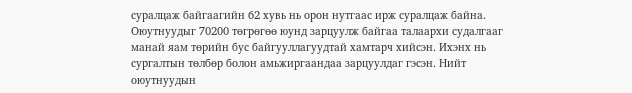суралцаж байгаагийн 62 хувь нь орон нутгаас ирж суралцаж байна. Оюутнуудыг 70200 төгрөгөө юунд зарцуулж байгаа талаархи судалгааг манай яам төрийн бус байгууллагуудтай хамтарч хийсэн. Ихэнх нь сургалтын төлбөр болон амьжиргаандаа зарцуулдаг гэсэн. Нийт оюутнуудын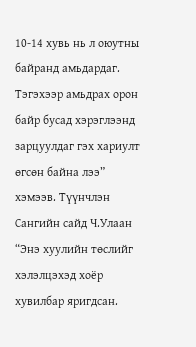10-14 хувь нь л оюутны байранд амьдардаг. Тэгэхээр амьдрах орон байр бусад хэрэглээнд зарцуулдаг гэх хариулт өгсөн байна лээ” хэмээв. Түүнчлэн Сангийн сайд Ч.Улаан “Энэ хуулийн төслийг хэлэлцэхэд хоёр хувилбар яригдсан.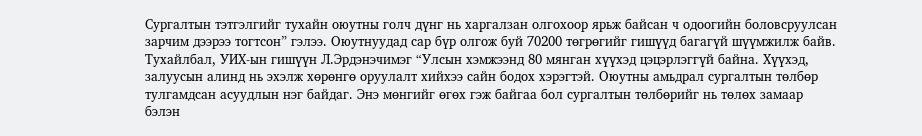Сургалтын тэтгэлгийг тухайн оюутны голч дүнг нь харгалзан олгохоор ярьж байсан ч одоогийн боловсруулсан зарчим дээрээ тогтсон” гэлээ. Оюутнуудад сар бүр олгож буй 70200 төгрөгийг гишүүд багагүй шүүмжилж байв. Тухайлбал, УИХ-ын гишүүн Л.Эрдэнэчимэг “Улсын хэмжээнд 80 мянган хүүхэд цэцэрлэггүй байна. Хүүхэд, залуусын алинд нь эхэлж хөрөнгө оруулалт хийхээ сайн бодох хэрэгтэй. Оюутны амьдрал сургалтын төлбөр тулгамдсан асуудлын нэг байдаг. Энэ мөнгийг өгөх гэж байгаа бол сургалтын төлбөрийг нь төлөх замаар бэлэн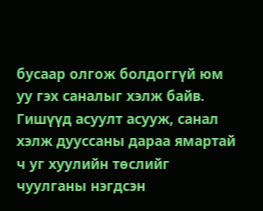бусаар олгож болдоггүй юм уу гэх саналыг хэлж байв. Гишүүд асуулт асууж, санал хэлж дууссаны дараа ямартай ч уг хуулийн төслийг чуулганы нэгдсэн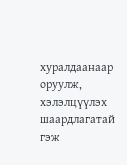хуралдаанаар оруулж, хэлэлцүүлэх шаардлагатай гэж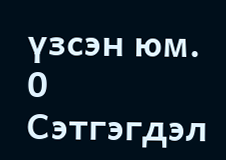үзсэн юм.
0 Сэтгэгдэл